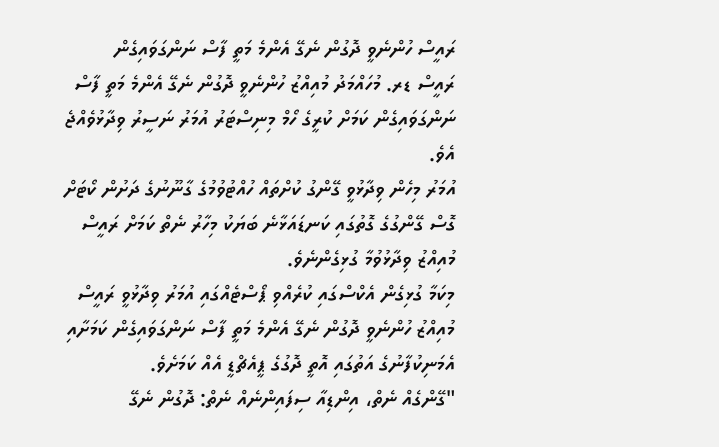ރައީސް ހުންނެވީ ދޮގުން ނެގޭ އެންމެ މަތީ ފާސް ނަންގަވައިގެން
ރައީސް ޑރ. މުހައްމަދު މުއިއްޒު ހުންނެވީ ދޮގުން ނެގޭ އެންމެ މަތީ ފާސް ނަންގަވައިގެން ކަމަށް ކުރީގެ ހޯމް މިނިސްޓަރު އުމަރު ނަސީރު ވިދާޅުވެއްޖެ އެވެ.
އުމަރު މިހެން ވިދާޅުވީ ގޭންގު ކުށްތައް ހުއްޓުވުމުގެ ގާނޫނުގެ ދަށުން ކޯޓަށް ގޮސް ގޭންގުގެ ގޮތުގައި ކަނޑައަޅާނެ ބަޔަކު މިހާރު ނެތް ކަމަށް ރައީސް މުއިއްޒު ވިދާޅުވުމާ ގުޅިގެންނެވެ.
މިކަމާ ގުޅިގެން އެކްސްގައި ކުރެއްވި ޕޯސްޓެއްގައި އުމަރު ވިދާޅުވީ ރައީސް މުއިއްޒު ހުންނެވީ ދޮގުން ނެގޭ އެންމެ މަތީ ފާސް ނަންގަވައިގެން ކަމަށާއި އެމަނިކުފާނުގެ އަތުގައި އޮތީ ދޮގުގެ ޕީއެޗްޑީ އެއް ކަމަށެވެ.
"ގޭންގެއް ނެތް، އިންޑިއާ ސިފައިންނެއް ނެތް: ދޮގުން ނެގޭ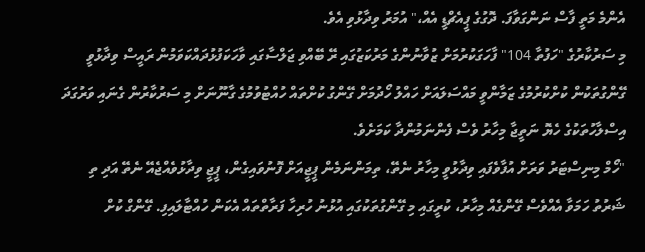އެންމެ މަތީ ފާސް ނަންގަވާފަ. ދޮގުގެ ޕީއެޗްޑީ އެއް،" އުމަރު ވިދާޅުވި އެވެ.
މި ސަރުކާރުގެ "ހަފުތާ 104" ފާހަގަކުރުމަށް ޒުވާނުންގެ މަރުކަޒުގައި ރޭ ބޭއްވި ޖަލްސާގައި ވާހަކަފުޅުދައްކަވަމުން ރައީސް ވިދާޅުވީ ގޭންގުތަކުން ކުށްކުރުމުގެ ޒަމާންވީ މައްސަލައަށް ހައްލު ހޯދުމަށް ގޭންގު ކުށްތައް ހުއްޓުވުމުގެ ގާނޫނަށް މި ސަރުކާރުން ގެނައި ވަރުގަދަ އިސްލާހުތަކުގެ ހެޔޮ ނަތީޖާ މިހާރު ވެސް ފެންނަމުންދާ ކަމަށެވެ.
"ހޯމް މިނިސްޓަރު ވަރަށް އުފާވެފައި ވިދާޅުވީ މިހާރު ނެތޭ، ތިމަންނަމެން ޕީޖީއަށް ފޮނުވައިގެން، ޕީޖީ ވިދާޅުވެއްޖެއޭ ނެތޭ އަދި ތި ޝަރުތު ހަމަވާ އެއްވެސް ގޭންގެއް މިހާރު، ކުރީގައި މި ގޭންގުތަކުގައި އުޅުނު ހުރިހާ ފަރާތްތައް އެކަން ހުއްޓާލައިފި. ގޭންގް ކުށް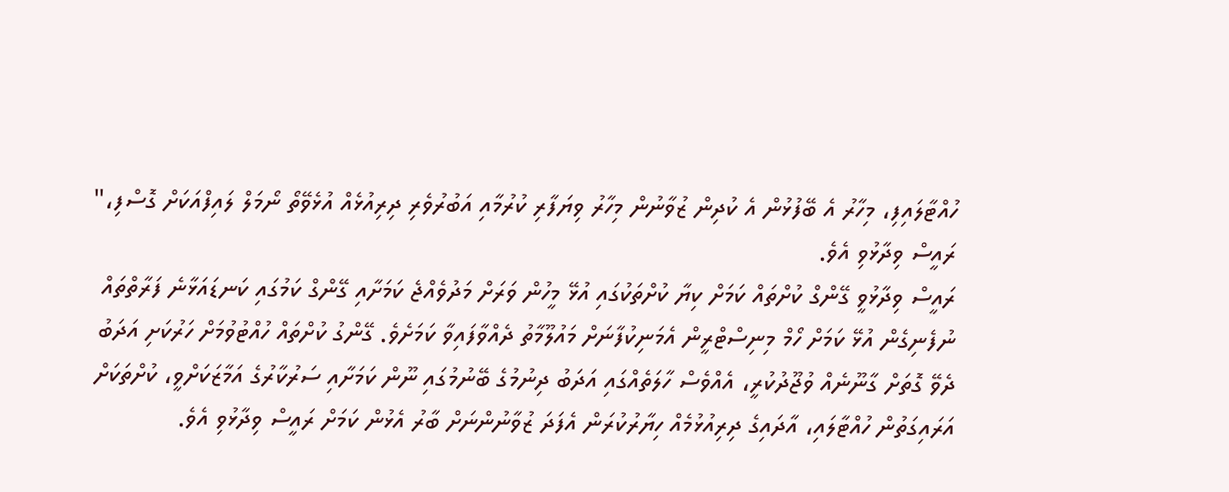ހުއްޓާލައިފި، މިހާރު އެ ބޭފުޅުން އެ ކުދިން ޒުވާނުން މިހާރު ވިޔަފާރި ކުރުމާއި އަބުރުވެރި ދިރިއުޅެއް އުޅެވޭތޯ ނޯމަލް ލައިފްއަކަށް ގޮސްފި،" ރައީސް ވިދާޅުވި އެވެ.
ރައީސް ވިދާޅުވީ ގޭންގް ކުށްތައް ކަމަށް ކިޔާ ކުށްތަކުގައި އުޅޭ މީހުން ވަރަށް މަދުވެއްޖެ ކަމަށާއި ގޭންގް ކަމުގައި ކަނޑައަޅާނެ ފަރާތްތައް ނުފެނިގެން އުޅޭ ކަމަށް ހޯމް މިނިސްޓްރީން އެމަނިކުފާނަށް މައުލޫމާތު ދެއްވާފައިވާ ކަމަށެވެ. ގޭންގު ކުށްތައް ހުއްޓުވުމަށް ހަރުކަށި އަދަބު ދެވޭ ގޮތަށް ގާނޫނެއް ވުޖޫދުކުރީ، އެއްވެސް ހާލަތެއްގައި އަދަބު ދިނުމުގެ ބޭނުމުގައި ނޫން ކަމަށާއި ސަރުކާރުގެ އަމާޒަކަށްވީ، ކުށްތަކަށް އަރައިގަތުން ހުއްޓާލައި، އާދައިގެ ދިރިއުޅުމެއް ހިޔާރުކުރަން އެފަދަ ޒުވާނުންނަށް ބާރު އެޅުން ކަމަށް ރައީސް ވިދާޅުވި އެވެ.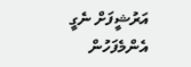އަރުޝީފަށް ނެގީ
އެންމެފަހުން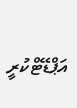އަޕްޑޭޓްކުރީ